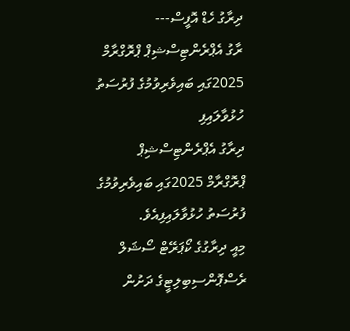ދިރާގު ހެޑް އޮފީސް---
ރާގު އެޕްރެންޓިސްޝިޕް ޕްރޮގްރާމް 2025ގައި ބައިވެރިވުމުގެ ފުރުސަތު ހުޅުވާލައިފި
ދިރާގު އެޕްރެންޓިސްޝިޕް ޕްރޮގްރާމް 2025ގައި ބައިވެރިވުމުގެ ފުރުސަތު ހުޅުވާލައިފިއެވެ.
މިއީ ދިރާގުގެ ކޯޕަރޭޓް ސޯޝަލް ރެސްޕޮންސިބިލިޓީގެ ދަށުން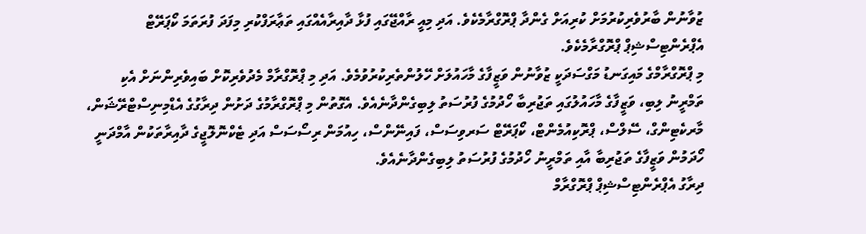ޒުވާނުން ބާރުވެރިކުރުމަށް ކުރިއަށް ގެންދާ ޕްރޮގްރާމެކެވެ. އަދި މިއީ ރާއްޖޭގައި ފުޅާ ދާއިރާއެއްގައި ތަޢާރަފްކުރި މިފަދަ ފުރަތަމަ ކޯޕަރޭޓް އެޕްރެންޓިސްޝިޕް ޕްރޮގްރާމެކެވެ.
މި ޕްރޮގްރާމްގެ މައިގަނޑު މަގްސަދަކީ ޒުވާނުން ވަޒީފާގެ މާހައުލަށް ހޭލުންތެރިކުރުވުމެވެ. އަދި މި ޕްރޮގްރާމް މެދުވެރިކޮށް ބައިވެރިންނަށް އެކި ތަމްރީނު ލިބި، ވަޒީފާގެ މާހައުލުގައި ތަޖުރިބާ ހޯދުމުގެ ފުރުސަތު ލިބިގެންދާނެއެވެ. އެގޮތުން މި ޕްރޮގްރާމުގެ ދަށުން ދިރާގުގެ އެޑްމިނިސްޓްރޭޝަން، މާރކެޓިންގް، ސޭލްސް، ޕްރޮކިއުމެންޓް، ކޯޕަރޭޓް ސަރވިސަސް، ފައިނޭންސް، ހިއުމަން ރިސޯސަސް އަދި ޓެކްނޮލޮޖީގެ ދާއިރާތަކުން އާމްދަނީ ހޯދަމުން ވަޒީފާގެ ތަޖުރިބާ އާއި ތަމްރީނު ހޯދުމުގެ ފުރުސަތު ލިބިގެންދާނެއެވެ.
ދިރާގު އެޕްރެންޓިސްޝިޕް ޕްރޮގްރާމް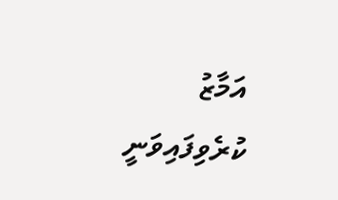އަމާޒު ކުރެވިފައިވަނީ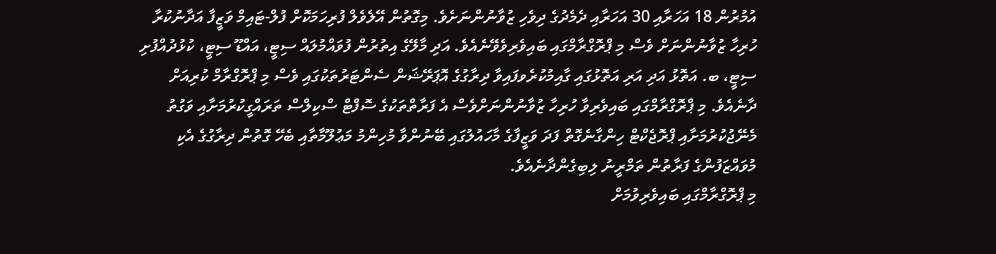އުމުރުން 18 އަހަރާއި 30 އަހަރާއި ދެމެދުގެ ދިވެހި ޒުވާނުންނަށެވެ. މިގޮތުން އޭލެވެލް ފުރިހަމަކޮށް ފުލް-ޓައިމް ވަޒީފާ އަދާނުކުރާ ހުރިހާ ޒުވާނުންނަށް ވެސް މި ޕްރޮގްރާމްގައި ބައިވެރިވެވޭނެއެވެ. އަދި މާލޭގެ އިތުރުން ފުވައްމުލައް ސިޓީ، އައްޑޫ ސިޓީ، ކުޅުދުއްފުށި ސިޓީ، ބ. އަތޮޅު އަދި އަރި އަތޮޅުގައި ގާއިމުކުރެވފައިވާ ދިރާގުގެ އޮޕަރޭޝަން ސެންޓަރުތަކުގައި ވެސް މި ޕްރޮގްރާމް ކުރިއަށް ދާނެއެވެ. މި ޕްރޮގްރާމްގައި ބައިވެރިވާ ހުރިހާ ޒުވާނުންނަށްވެސް އެ ފަރާތްތަކުގެ ސޮފްޓް ސްކިލްސް ތަރައްގީކުރުމަށާއި ވަގުތު މެނޭޖުކުރުމަށާއި ޕްރޮޖެކްޓް ހިންގާނެގޮތް ފަދަ ވަޒީފާގެ މާހައުލުގައި ބޭނުންވާ މުހިންމު މަޢުލޫމާތާއި ބެހޭ ގޮތުން ދިރާގުގެ އެކި މުވައްޒަފުންގެ ފަރާތުން ތަމްރީނު ލިބިގެންދާނެއެވެ.
މި ޕްރޮގްރާމްގައި ބައިވެރިވުމަށް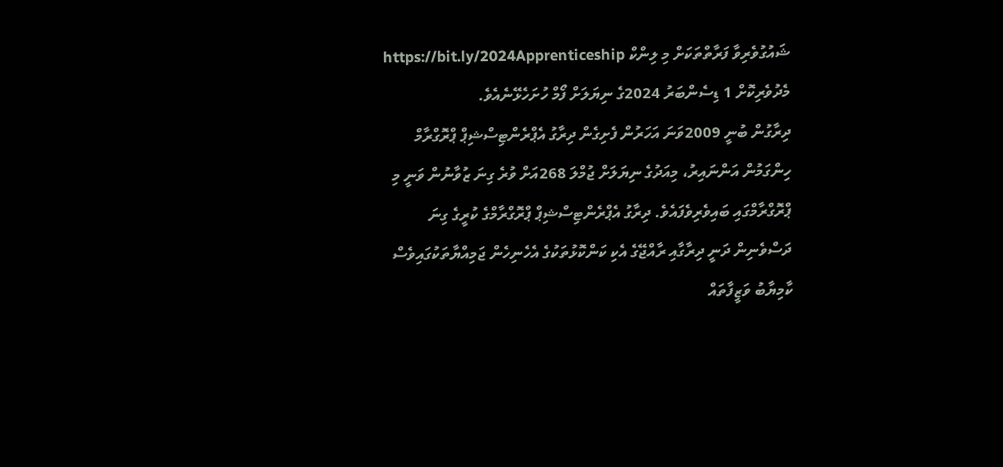ޝައުގުވެރިވާ ފަރާތްތަކަށް މި ލިންކް https://bit.ly/2024Apprenticeship  މެދުވެރިކޮށް 1 ޑިސެންބަރު 2024ގެ ނިޔަލަށް ފޯމް ހުށަހެޅޭނެއެވެ.
ދިރާގުން ބުނީ 2009ވަނަ އަހަރުން ފެށިގެން ދިރާގު އެޕްރެންޓިސްޝިޕް ޕްރޮގްރާމް ހިންގަމުން އަންނައިރު، މިއަދުގެ ނިޔަލަށް ޖުމްލަ 268އަށް ވުރެ ގިނަ ޒުވާނުން ވަނީ މި ޕްރޮގްރާމްގައި ބައިވެރިވެފައެވެ. ދިރާގު އެޕްރެންޓިސްޝިޕް ޕްރޮގްރާމްގެ ކުރީގެ ގިނަ ދަސްވެނިން ދަނީ ދިރާގާއި ރާއްޖޭގެ އެކި ކަންކޮޅުތަކުގެ އެހެނިހެން ޖަމިއްޔާތަކުގައިވެސް ކާމިޔާބު ވަޒީފާތައް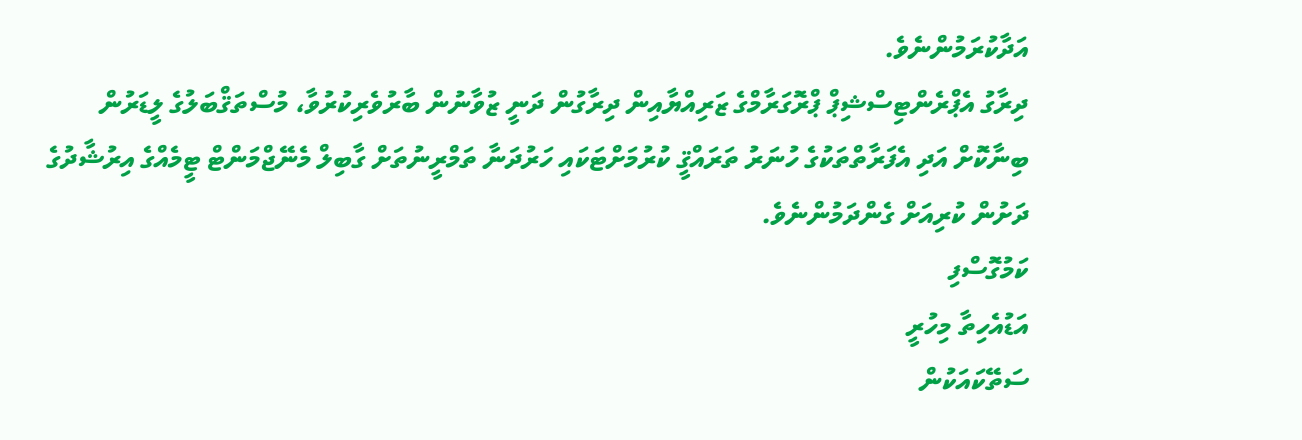އަދާކުރަމުންނެވެ.
ދިރާގު އެޕްރެންޓިސްޝިޕް ޕްރޮގަރާމްގެ ޒަރިއްޔާއިން ދިރާގުން ދަނީ ޒުވާނުން ބާރުވެރިކުރުވާ، މުސްތަޤްބަލުގެ ލީޑަރުން ބިނާކޮށް އަދި އެފަރާތްތަކުގެ ހުނަރު ތަރައްޤީ ކުރުމަށްޓަކައި ހަރުދަނާ ތަމްރީނުތަށް ގާބިލް މެނޭޖްމަންޓް ޓީމެއްގެ އިރުޝާދުގެ ދަށުން ކުރިއަށް ގެންދަމުންނެވެ.
ކަމުގޮސްފި
އަޑުއެހިތާ މިހުރީ
ސަތޭކައަކުން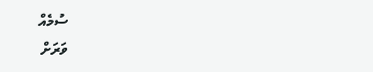ސުމެއް
ވަރަށް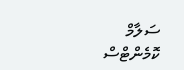ސަލާމް
ކޮމެންޓްސް